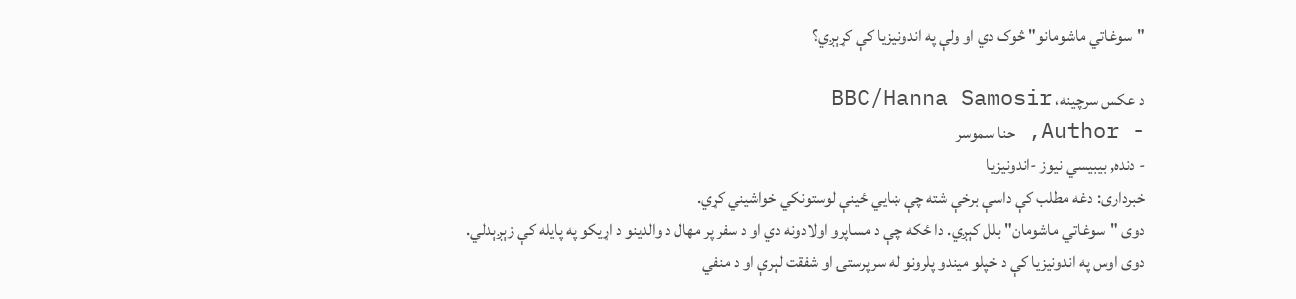"سوغاتي ماشومانو" څوک دي او ولې په اندونیزیا کې کړېږي؟

د عکس سرچینه، BBC/Hanna Samosir
- Author, حنا سموسر
- دنده, بيبيسي نیوز -اندونیزیا
خبرداری: دغه مطلب کې داسې برخې شته چې ښايي ځینې لوستونکي خواشیني کړي.
دوی "سوغاتي ماشومان" بلل کېږي. دا ځکه چې د مساپرو اولادونه دي او د سفر پر مهال د والدینو د اړیکو په پایله کې زېږېدلي.
دوی اوس په اندونیزیا کې د خپلو میندو پلرونو له سرپرستۍ او شفقت لېرې او د منفي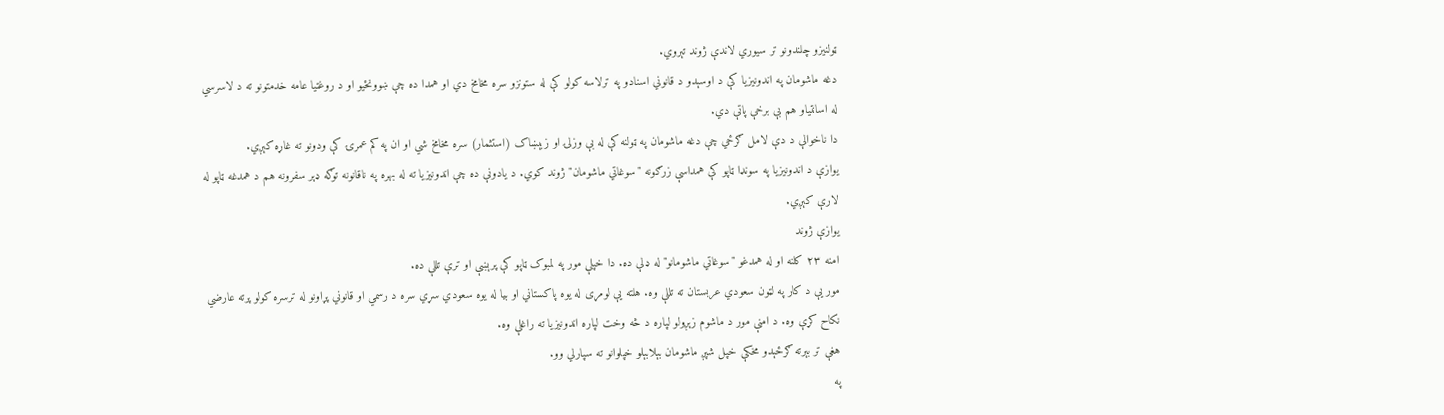ټولنیزو چلندونو تر سیوري لاندې ژوند تېروي.
دغه ماشومان په اندونیزیا کې د اوسېدو د قانوني اسنادو په ترلاسه کولو کې له ستونزو سره مخامخ دي او همدا ده چې ښوونځیو او د روغتیا عامه خدمتونو ته د لاسرسي له اسانتیاو هم بې برخې پاتې دي.
دا ناخوالې د دې لامل ګرځي چې دغه ماشومان په ټولنه کې له بې وزلۍ او زبېښاک (استثمار) سره مخامخ شي او ان په کم عمرۍ کې ودونو ته غاړه کېږي.
یوازې د اندونیزیا په سونډا ټاپو کې همداسې زرګونه "سوغاتي ماشومان" ژوند کوي. د یادونې ده چې اندونیزیا ته له بهره په ناقانونه توګه ډېر سفرونه هم د همدغه ټاپو له لارې کېږي.
یوازې ژوند
امنه ۲۳ کلنه او له همدغو "سوغاتي ماشومانو" له ډلې ده. دا خپلې مور په لمبوک ټاپو کې پرېښې او ترې تللې ده.
مور یې د کار په لټون سعودي عربستان ته تللې وه. هلته یې لومړی له یوه پاکستاني او بیا له یوه سعودي سړي سره د رسمي او قانوني پړاونو له ترسره کولو پرته عارضي نکاح کړې وه. د امنې مور د ماشوم زېږولو لپاره د څه وخت لپاره اندونیزیا ته راغلې وه.
هغې تر بېرته ګرځېدو مخکې خپل شپږ ماشومان بېلابېلو خپلوانو ته سپارلي وو.
په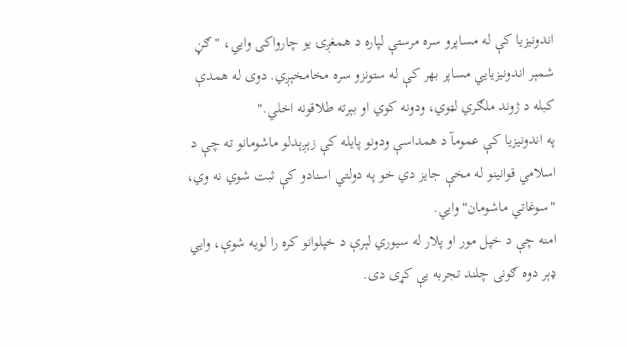اندونیزیا کې له مساپرو سره مرستې لپاره د همغږۍ یو چارواکی وايي، "ګڼ شمېر اندونیزیايي مساپر بهر کې له ستونزو سره مخامخېږي. دوی له همدې کبله د ژوند ملګري لټوي، ودونه کوي او بېرته طلاقونه اخلي."
په اندونیزیا کې عمومآ د همداسې ودونو پایله کې زېږېدلو ماشومانو ته چې د اسلامي قوانینو له مخې جایز دي خو په دولتي اسنادو کې ثبت شوي نه وي، "سوغاتي ماشومان" وايي.
امنه چې د خپل مور او پلار له سیوري لېرې د خپلوانو کره را لویه شوې، وايي ډېر دوه ګونی چلند تجربه یې کړی دی.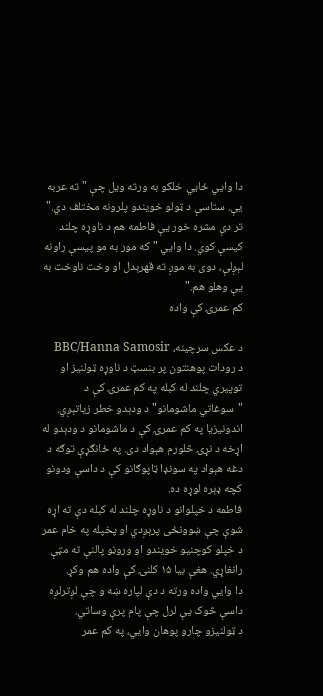دا وايي ځايي خلکو به ورته ویل چې "ته عربه یې. ستاسې د ټولو خویندو پلرونه مختلف دي."
تر دې مشره خور یې فاطمه هم د ناوړه چلند کیسې کوي. دا وايي "که مور به مو پیسې راونه لېږلې، دوی به موږ ته قهرېدل او وخت ناوخت به یې وهلو هم."
کم عمرۍ کې واده

د عکس سرچینه، BBC/Hanna Samosir
د رودات پوهنتون پر بنسټ د ناوړه ټولنیز او توپیري چلند له کبله په کم عمرۍ کې د "سوغاتي ماشومانو" د ودېدو خطر زیاتېږي.
اندونیزیا په کم عمرۍ کې د ماشومانو د ودېدو له اړخه د نړۍ څلورم هېواد دی. په ځانګړې توګه د دغه هېواد په سونډا ټاپوګانو کې د داسې ودونو کچه ډېره لوړه ده.
فاطمه د خپلوانو د ناوړه چلند له کبله دې ته اړه شوې چې ښوونځی پرېږدي او پخپله په خام عمر د خپلو کوچنیو خویندو او وروڼو پالنې ته مټې رانغاړي. هغې بیا ۱۵ کلنۍ کې واده هم وکړ.
دا وايي واده ورته د دې لپاره ښه و چې لږترلږه داسې څوک یې لرل چې پام پرې وساتي.
د ټولنیزو چارو پوهان وايي، په کم عمر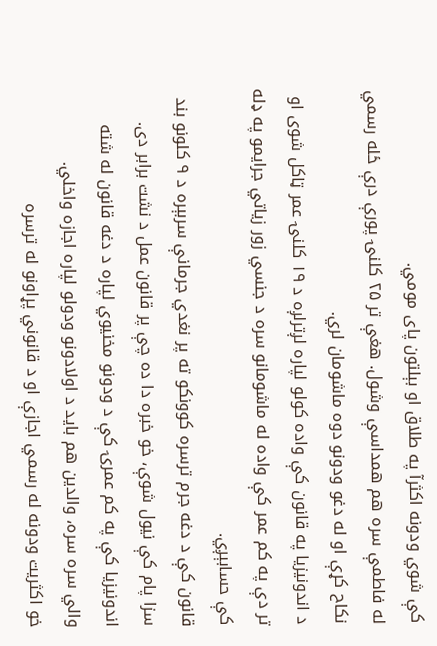کې شوي ودونه اکثرآ په طلاق او بېلتون پای مومي.
له فاطمې سره هم همداسې وشول. هغې تر ۲۵ کلنۍ پورې درې ځله رسمي نکاح کړې او له دغو ودونو دوه ماشومان لري.
د اندونیزیا په قانون کې واده کولو لپاره لږترلږه د ۱۹ کلنۍ عمر ټاکل شوی او تر دې په کم عمر کې واده له ماشومانو سره د جنسي زور زیاتي جرایمو په ډله کې حسابېږي.
قانون کې د دغه جرم ترسره کوونکو ته پر نغدي جرمانې سربېره د ۹ کلونو بند سزا پام کې نیول شوې، خو خبره دا ده چې پر قانون عمل د نشت برابر دی.
اندونیزیا کې په کم عمرۍ کې د ودونو مخنیوي لپاره د دغه قانون له شته والي سره سره، والدین هم باید د اولادونو ودولو لپاره اجازه واخلي.
خو اکثریت ودونه له رسمي اجازې او د قانوني پړاونو له ترسره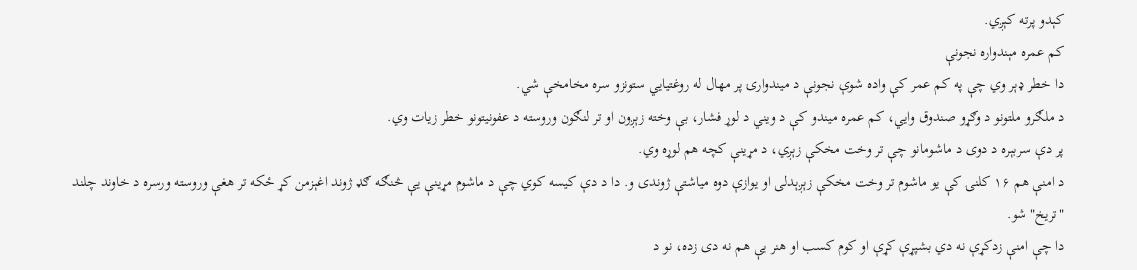کېدو پرته کېږي.
کم عمره مېندواره نجونې
دا خطر ډېر وي چې په کم عمر کې واده شوې نجونې د میندوارۍ پر مهال له روغتیايي ستونزو سره مخامخې شي.
د ملګرو ملتونو د وګړو صندوق وايي، کم عمره میندو کې د ویني د لوړ فشار، بې وخته زېږون او تر لنګون وروسته د عفونیتونو خطر زیات وي.
پر دې سربېره د دوی د ماشومانو چې تر وخت مخکې زېږي، د مړینې کچه هم لوړه وي.
د امنې هم ۱۶ کلنۍ کې یو ماشوم تر وخت مخکې زېږېدلی او یوازې دوه میاشتې ژوندی و. دا د دې کیسه کوي چې د ماشوم مړینې یې څنګه ګډ ژوند اغېزمن کړ ځکه تر هغې وروسته ورسره د خاوند چلند "تریخ" شو.
دا چې امنې زدکړې نه دي بشپړې کړې او کوم کسب او هنر یې هم نه دی زده، نو د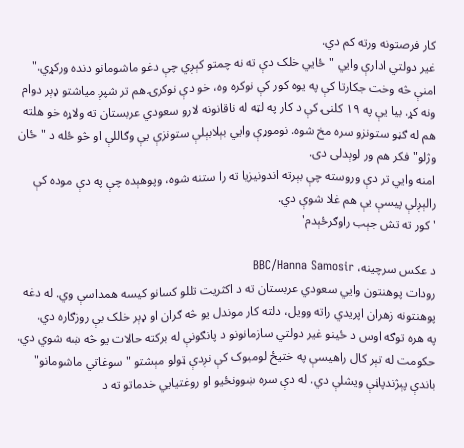کار فرصتونه ورته کم دي.
غیر دولتي ادارې وايي "ځايي خلک دې ته نه چمتو کېږي چې دغو ماشومانو دنده ورکړي."
امنې څه وخت جکارتا کې په یوه کور کې نوکره وه، خو دې نوکرۍ هم تر شپږ میاشتو ډېر دوام ونه کړ. بیا یې په ۱۹ کلنۍ کې د کار په لټه له ناقانونه لارو سعودي عربستان ته ولاړه خو هلته هم له ګڼو ستونزو سره مخ شوه. نوموړې وايي بېلابېلې ستونزې یې وګاللې او څو ځله د "ځان وژلو" فکر هم ور لوېدلی دی.
امنه وايي تر دې وروسته چې بېرته اندونیزیا ته را ستنه شوه، وپوهېده چې په دې موده کې رالېږلې پیسې یې هم غلا شوې دي.
'کور ته تش جېب راوګرځېدم'

د عکس سرچینه، BBC/Hanna Samosir
رودات پوهنتون وايي سعودي عربستان ته د اکثریت تللو کسانو کیسه همداسې وي. له دغه پوهنتونه زهران اپریدي راته وویل، دلته کار موندل یو څه ګران او ډېر خلک بې روزګاره دي.
په هره توګه اوس د ځینو غیر دولتي سازمانونو د پانګونې له برکته حالات یو څه ښه شوي دي.
حکومت له تېر کال راهیسې په ختیځ لومبوک کې نږدې ټولو مېشتو "سوغاتي ماشومانو" باندې پېژندپاڼې ویشلې دي. له دې سره ښوونځیو او روغتیايي خدماتو ته د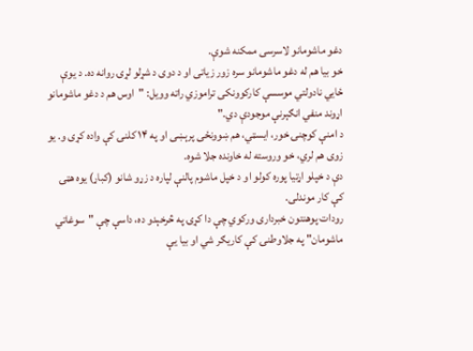دغو ماشومانو لاسرسی ممکنه شوې.
خو بیا هم له دغو ماشومانو سره زور زیاتی او د دوی د شړلو لړۍ روانه ده. د یوې ځايي نادولتي موسسې کارکوونکی تراموزي راته وویل: "اوس هم د دغو ماشومانو اړوند منفي انګېرنې موجودې دي."
د امنې کوچنۍ خور، ایسټي، هم ښوونځی پرېښی او په ۱۴ کلنۍ کې واده کړی و. یو زوی هم لري، خو وروسته له خاونده جلا شوه.
دې د خپلو اړتیا پوره کولو او د خپل ماشوم پالنې لپاره د زړو شانو (کباړ) یوه هټۍ کې کار موندلی.
رودات پوهنتون خبرداری ورکوي چې دا کړۍ په څرخېدو ده، داسې چې "سوغاتي ماشومان" په جلاوطنۍ کې کاریګر شي او بیا یې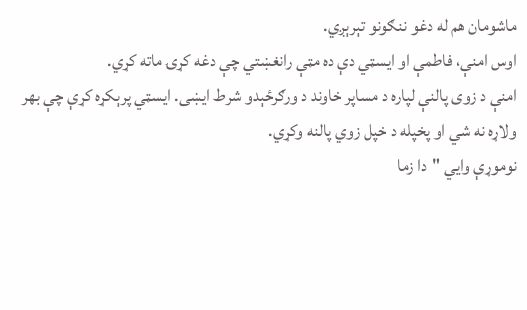ماشومان هم له دغو ننګونو تېرېږي.
اوس امنې، فاطمې او ایسټي دې ده مټې رانغښتي چې دغه کړۍ ماته کړي.
امنې د زوی پالنې لپاره د مساپر خاوند د ورګرځېدو شرط ایښی. ایسټي پرېکړه کړې چې بهر ولاړه نه شي او پخپله د خپل زوي پالنه وکړي.
نوموړې وايي "دا زما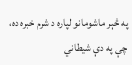په څېر ماشومانو لپاره د شرم خبره ده، چې په دې شیطاني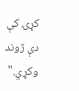کړۍ کې دې ژوند وکړي."